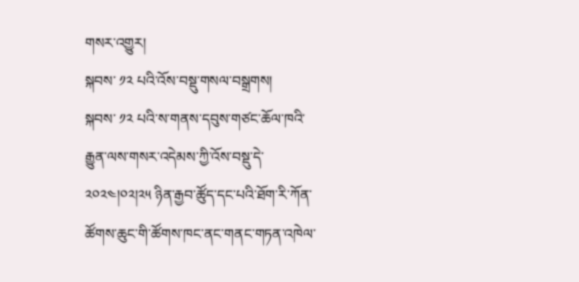གསར་འགྱུར།
སྐབས་ ༡༢ པའི་འོས་བསྡུ་གསལ་བསྒྲགས།
སྐབས་ ༡༢ པའི་ས་གནས་དབུས་གཙང་ཆོལ་ཁའི་རྒྱུན་ལས་གསར་འདེམས་ཀྱི་འོས་བསྡུ་དེ་ ༢༠༢༤།༠༢།༢༥ ཉིན་རྒྱབ་ཚོུད་དང་པའི་ཐོག་རི་ཀོན་ཚོགས་ཆུང་གི་ཚོགས་ཁང་ནང་གནང་གཏན་འཁེལ་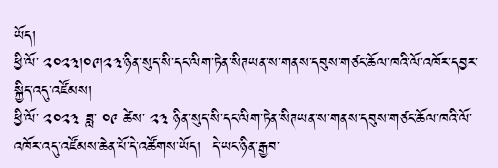ཡོད།
ཕྱི་ལོ་ ༢༠༢༣།༠༩།༢༣་ཉིན་སུད་སི་དང་ལིག་ཏེན་སིཊཡན་ས་གནས་དབུས་གཙང་ཆོལ་ཁའི་ལོ་འཁོར་དབྱར་སྐྱིད་འདུ་འཛོམས།
ཕྱི་ལོ་ ༢༠༢༣ ཟླ་ ༠༩ ཚེས་ ༢༣ ཉིན་སུད་སི་དང་ལིག་ཏེན་སིཊཡན་ས་གནས་དབུས་གཙང་ཆོལ་ཁའི་ལོ་འཁོར་འདུ་འཛོམས་ཆེན་པོ་དེ་འཚོགས་ཡོད།  དེ་ཡང་ཉིན་རྒྱབ་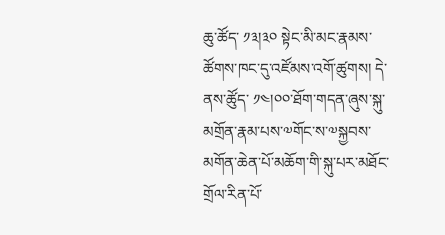ཆུ་ཚོད་ ༡༣།༣༠ སྟེང་མི་མང་རྣམས་ཚོགས་ཁང་དུ་འཛོམས་འགོ་ཚུགས། དེ་ནས་ཚོུད་ ༡༤།༠༠་ཐོག་གདན་ཞུས་སྐུ་མགྲོན་རྣམ་པས་༧གོང་ས་༧སྐྱབས་མགོན་ཆེན་པོ་མཆོག་གི་སྐུ་པར་མཐོང་གྲོལ་རིན་པོ་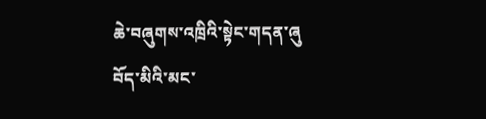ཆེ་བཞུགས་འཁྲིའི་སྟེང་གདན་ཞུ
བོད་མིའི་མང་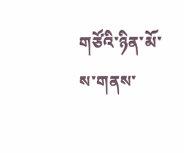གཙོའི་ཉིན་མོ་ས་གནས་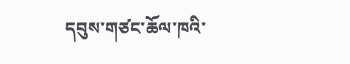དབུས་གཙང་ཆོལ་ཁའི་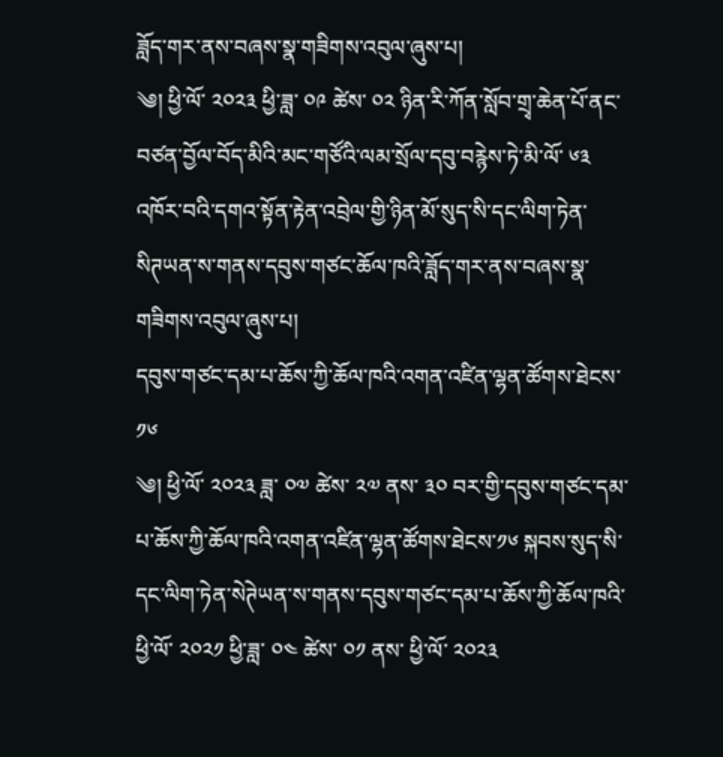ཟློད་གར་ནས་བཞས་སྣ་གཟིགས་འབུལ་ཞུས་པ།
༄། ཕྱི་ལོ་ ༢༠༢༣ ཕྱི་ཟླ་ ༠༩ ཚེས་ ༠༢ ཉིན་རི་ཀོན་སློབ་གྲྭ་ཆེན་པོ་ནང་བཙན་བྱོལ་བོད་མིའི་མང་གཙོའི་ལམ་སྲོལ་དབུ་བརྙེས་ཏེ་མི་ལོ་ ༦༣ འཁོར་བའི་དགའ་སྟོན་རྟེན་འབྲེལ་གྱི་ཉིན་མོ་སུད་སི་དང་ལིག་ཏེན་སིཊཡན་ས་གནས་དབུས་གཙང་ཆོལ་ཁའི་ཟློད་གར་ནས་བཞས་སྣ་གཟིགས་འབུལ་ཞུས་པ།
དབུས་གཙང་དམ་པ་ཆོས་ཀྱི་ཆོལ་ཁའི་འགན་འཛིན་ལྷན་ཚོགས་ཐེངས་༡༦
༄། ཕྱི་ལོ་ ༢༠༢༣ ཟླ་ ༠༧ ཚེས་ ༢༧ ནས་ ༣༠ བར་གྱི་དབུས་གཙང་དམ་པ་ཆོས་ཀྱི་ཆོལ་ཁའི་འགན་འཛིན་ལྷན་ཚོགས་ཐེངས་༡༦ སྐབས་སུད་སི་དང་ལིག་ཏེན་སེཊེཡན་ས་གནས་དབུས་གཙང་དམ་པ་ཆོས་ཀྱི་ཆོལ་ཁའི་ཕྱི་ལོ་ ༢༠༢༡ ཕྱི་ཟླ་ ༠༤ ཚེས་ ༠༡ ནས་ ཕྱི་ལོ་ ༢༠༢༣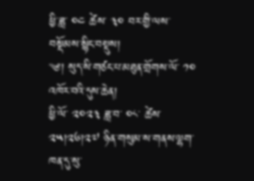ཕྱི་ཟླ་ ༠༤ ཚེས་ ༣༠ བར་གྱི་ལས་བསྡོམས་སྙིང་བསྡུས།
༄། སུད་སི་གཙང་པ་མཐུན་གྲོགས་ལོ་ ༡༠ འཁོར་བའི་དུས་ཆེན།
ཕྱི་ལོ་ ༢༠༢༣ ཟླ་བ་ ༠༨་ ཚེས་ ༢༥།༢༦།༢༧ ཉིན་གསུམ་ས་གནས་ལྷག་ཁན་དུ་སུ་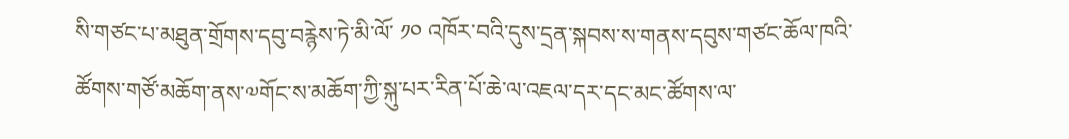སི་གཙང་པ་མཐུན་གྲོགས་དབུ་བརྙེས་ཏེ་མི་ལོ་ ༡༠ འཁོར་བའི་དུས་དྲན་སྐབས་ས་གནས་དབུས་གཙང་ཆོལ་ཁའི་ཚོགས་གཙོ་མཆོག་ནས་༧གོང་ས་མཆོག་ཀྱི་སྐུ་པར་རིན་པོ་ཆེ་ལ་འཇལ་དར་དང་མང་ཚོགས་ལ་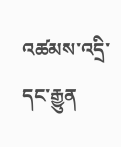འཚམས་འདྲི་དང་རྒྱུན